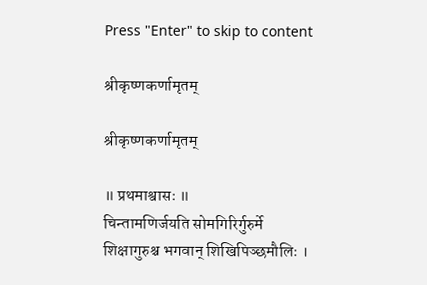Press "Enter" to skip to content

श्रीकृष्णकर्णामृतम्

श्रीकृष्णकर्णामृतम्

॥ प्रथमाश्वासः ॥
चिन्तामणिर्जयति सोमगिरिर्गुरुर्मे
शिक्षागुरुश्च भगवान् शिखिपिञ्छमौलिः ।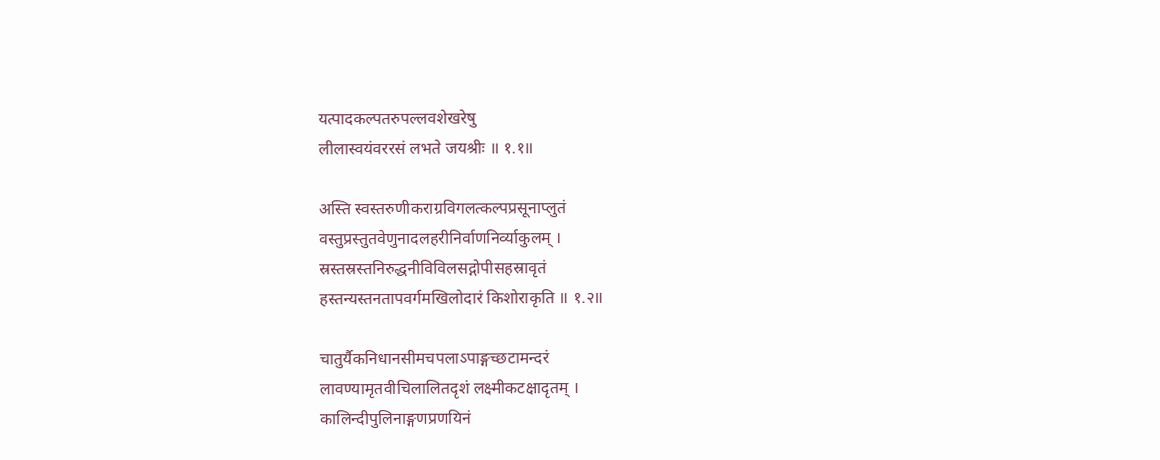यत्पादकल्पतरुपल्लवशेखरेषु
लीलास्वयंवररसं लभते जयश्रीः ॥ १.१॥

अस्ति स्वस्तरुणीकराग्रविगलत्कल्पप्रसूनाप्लुतं
वस्तुप्रस्तुतवेणुनादलहरीनिर्वाणनिर्व्याकुलम् ।
स्रस्तस्रस्तनिरुद्धनीविविलसद्गोपीसहस्रावृतं
हस्तन्यस्तनतापवर्गमखिलोदारं किशोराकृति ॥ १.२॥

चातुर्यैकनिधानसीमचपलाऽपाङ्गच्छटामन्दरं
लावण्यामृतवीचिलालितदृशं लक्ष्मीकटक्षादृतम् ।
कालिन्दीपुलिनाङ्गणप्रणयिनं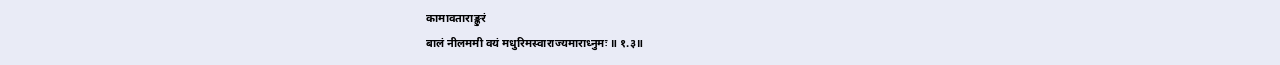कामावताराङ्कुरं
बालं नीलममी वयं मधुरिमस्वाराज्यमाराध्नुमः ॥ १.३॥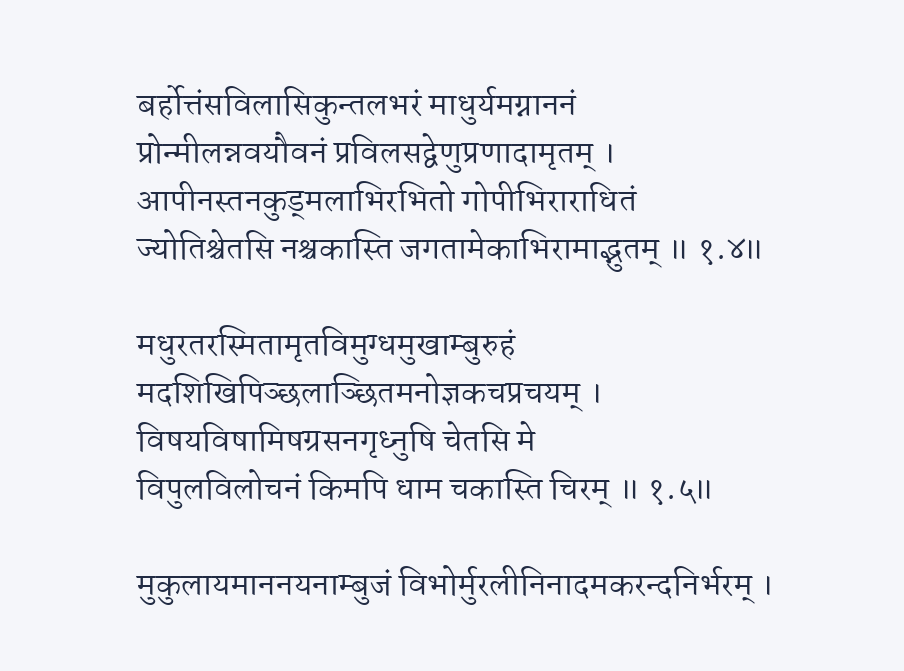बर्होत्तंसविलासिकुन्तलभरं माधुर्यमग्नाननं
प्रोन्मीलन्नवयौवनं प्रविलसद्वेणुप्रणादामृतम् ।
आपीनस्तनकुड्मलाभिरभितो गोपीभिराराधितं
ज्योतिश्चेतसि नश्चकास्ति जगतामेकाभिरामाद्भुतम् ॥ १.४॥

मधुरतरस्मितामृतविमुग्धमुखाम्बुरुहं
मदशिखिपिञ्छलाञ्छितमनोज्ञकचप्रचयम् ।
विषयविषामिषग्रसनगृध्नुषि चेतसि मे
विपुलविलोचनं किमपि धाम चकास्ति चिरम् ॥ १.५॥

मुकुलायमाननयनाम्बुजं विभोर्मुरलीनिनादमकरन्दनिर्भरम् ।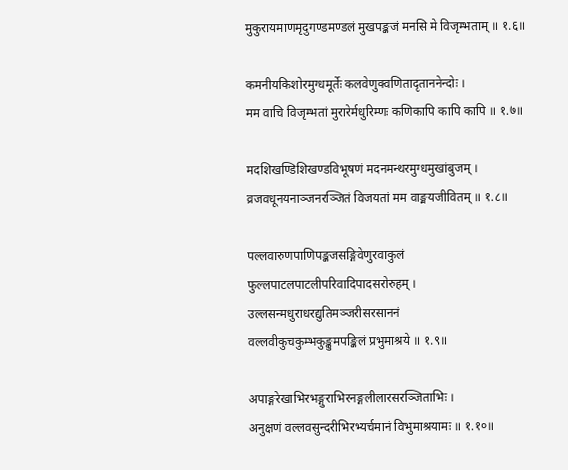मुकुरायमाणमृदुगण्डमण्डलं मुखपङ्कजं मनसि मे विजृम्भताम् ॥ १.६॥

कमनीयकिशोरमुग्धमूर्तेः कलवेणुक्वणितादृताननेन्दोः ।
मम वाचि विजृम्भतां मुरारेर्मधुरिम्णः कणिकापि कापि कापि ॥ १.७॥

मदशिखण्डिशिखण्डविभूषणं मदनमन्थरमुग्धमुखांबुजम् ।
व्रजवधूनयनाञ्जनरञ्जितं विजयतां मम वाङ्मयजीवितम् ॥ १.८॥

पल्लवारुणपाणिपङ्कजसङ्गिवेणुरवाकुलं
फुल्लपाटलपाटलीपरिवादिपादसरोरुहम् ।
उल्लसन्मधुराधरद्युतिमञ्जरीसरसाननं
वल्लवीकुचकुम्भकुङ्कुमपङ्किलं प्रभुमाश्रये ॥ १.९॥

अपाङ्गरेखाभिरभङ्गुराभिरनङ्गलीलारसरञ्जिताभिः ।
अनुक्षणं वल्लवसुन्दरीभिरभ्यर्चमानं विभुमाश्रयामः ॥ १.१०॥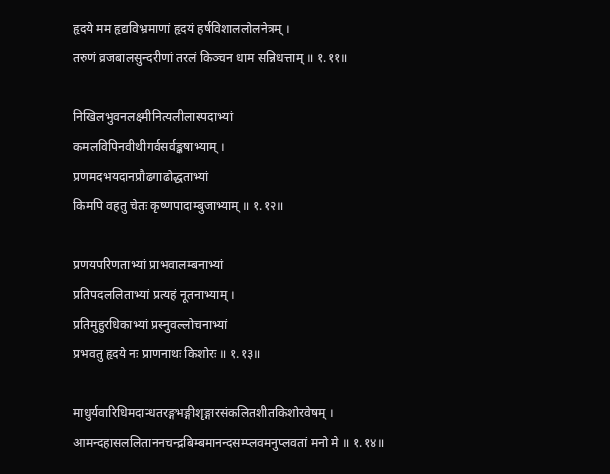हृदये मम हृद्यविभ्रमाणां हृदयं हर्षविशाललोलनेत्रम् ।
तरुणं व्रजबालसुन्दरीणां तरलं किञ्चन धाम सन्निधत्ताम् ॥ १.११॥

निखिलभुवनलक्ष्मीनित्यलीलास्पदाभ्यां
कमलविपिनवीथीगर्वसर्वङ्कषाभ्याम् ।
प्रणमदभयदानप्रौढगाढोद्धताभ्यां
किमपि वहतु चेतः कृष्णपादाम्बुजाभ्याम् ॥ १.१२॥

प्रणयपरिणताभ्यां प्राभवालम्बनाभ्यां
प्रतिपदललिताभ्यां प्रत्यहं नूतनाभ्याम् ।
प्रतिमुहुरधिकाभ्यां प्रस्नुवल्लोचनाभ्यां
प्रभवतु हृदये नः प्राणनाथः किशोरः ॥ १.१३॥

माधुर्यवारिधिमदान्धतरङ्गभङ्गीश‍ृङ्गारसंकलितशीतकिशोरवेषम् ।
आमन्दहासललिताननचन्द्रबिम्बमानन्दसम्प्लवमनुप्लवतां मनो मे ॥ १.१४॥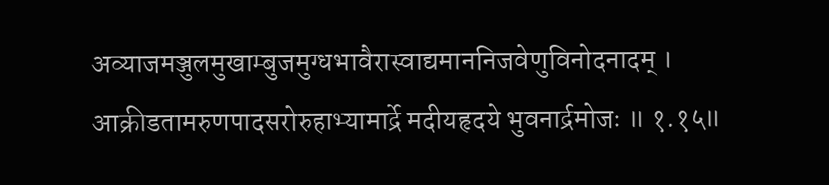अव्याजमञ्जुलमुखाम्बुजमुग्धभावैरास्वाद्यमाननिजवेणुविनोदनादम् ।
आक्रीडतामरुणपादसरोरुहाभ्यामार्द्रे मदीयहृदये भुवनार्द्रमोजः ॥ १.१५॥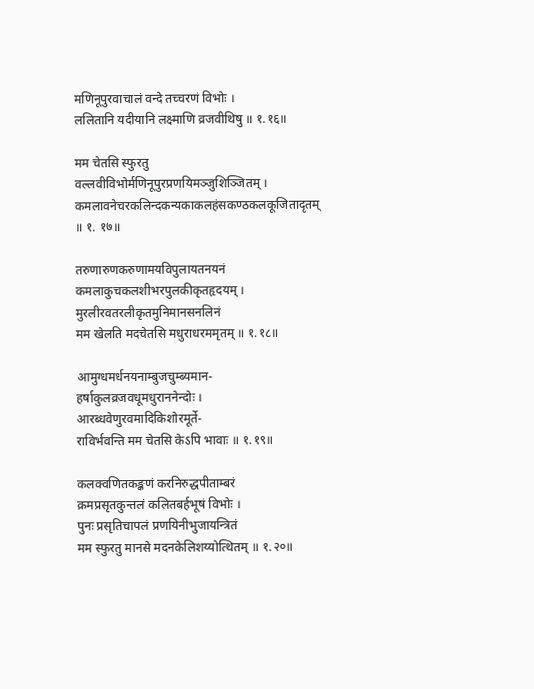मणिनूपुरवाचालं वन्दे तच्चरणं विभोः ।
ललितानि यदीयानि लक्ष्माणि व्रजवीथिषु ॥ १.१६॥

मम चेतसि स्फुरतु वल्लवीविभोर्मणिनूपुरप्रणयिमञ्जुशिञ्जितम् ।
कमलावनेचरकलिन्दकन्यकाकलहंसकण्ठकलकूजितादृतम् ॥ १. १७॥

तरुणारुणकरुणामयविपुलायतनयनं
कमलाकुचकलशीभरपुलकीकृतहृदयम् ।
मुरलीरवतरलीकृतमुनिमानसनलिनं
मम खेलति मदचेतसि मधुराधरममृतम् ॥ १.१८॥

आमुग्धमर्धनयनाम्बुजचुम्ब्यमान-
हर्षाकुलव्रजवधूमधुराननेन्दोः ।
आरब्धवेणुरवमादिकिशोरमूर्ते-
राविर्भवन्ति मम चेतसि केऽपि भावाः ॥ १.१९॥

कलक्वणितकङ्कणं करनिरुद्धपीताम्बरं
क्रमप्रसृतकुन्तलं कलितबर्हभूषं विभोः ।
पुनः प्रसृतिचापलं प्रणयिनीभुजायन्त्रितं
मम स्फुरतु मानसे मदनकेलिशय्योत्थितम् ॥ १.२०॥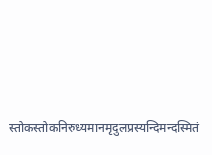स्तोकस्तोकनिरुध्यमानमृदुलप्रस्यन्दिमन्दस्मितं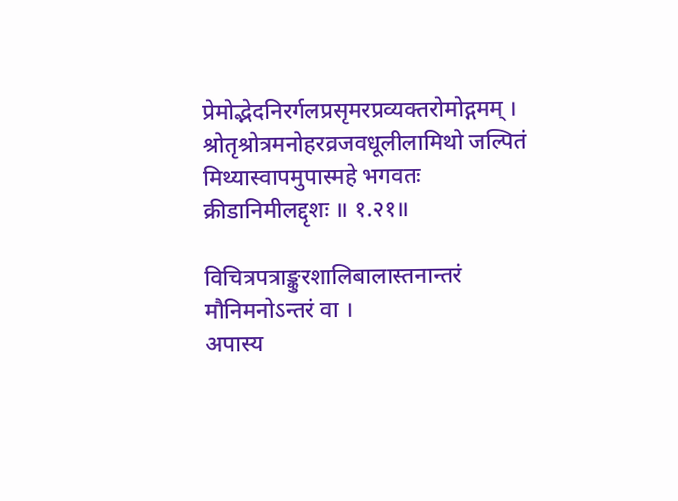प्रेमोद्भेदनिरर्गलप्रसृमरप्रव्यक्तरोमोद्गमम् ।
श्रोतृश्रोत्रमनोहरव्रजवधूलीलामिथो जल्पितं
मिथ्यास्वापमुपास्महे भगवतः क्रीडानिमीलद्दृशः ॥ १.२१॥

विचित्रपत्राङ्कुरशालिबालास्तनान्तरं मौनिमनोऽन्तरं वा ।
अपास्य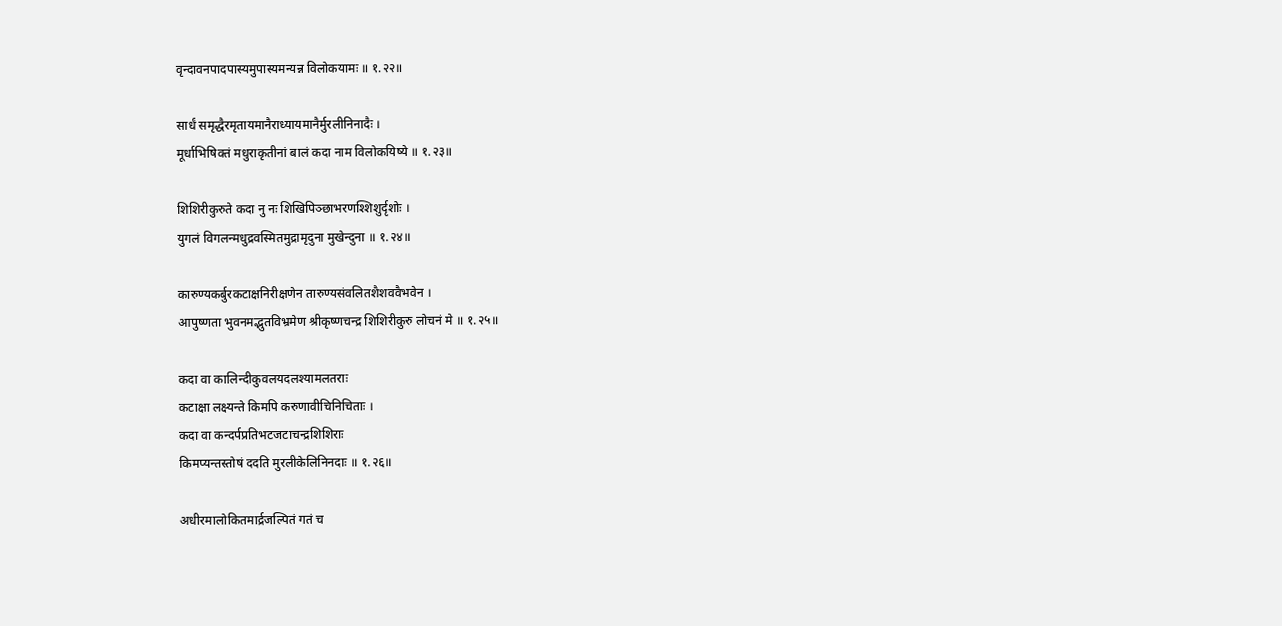वृन्दावनपादपास्यमुपास्यमन्यन्न विलोकयामः ॥ १.२२॥

सार्धं समृद्धैरमृतायमानैराध्यायमानैर्मुरलीनिनादैः ।
मूर्धाभिषिक्तं मधुराकृतीनां बालं कदा नाम विलोकयिष्ये ॥ १.२३॥

शिशिरीकुरुते कदा नु नः शिखिपिञ्छाभरणश्शिशुर्दृशोः ।
युगलं विगलन्मधुद्रवस्मितमुद्रामृदुना मुखेन्दुना ॥ १.२४॥

कारुण्यकर्बुरकटाक्षनिरीक्षणेन तारुण्यसंवलितशैशववैभवेन ।
आपुष्णता भुवनमद्भुतविभ्रमेण श्रीकृष्णचन्द्र शिशिरीकुरु लोचनं मे ॥ १.२५॥

कदा वा कालिन्दीकुवलयदलश्यामलतराः
कटाक्षा लक्ष्यन्ते किमपि करुणावीचिनिचिताः ।
कदा वा कन्दर्पप्रतिभटजटाचन्द्रशिशिराः
किमप्यन्तस्तोषं ददति मुरलीकेलिनिनदाः ॥ १.२६॥

अधीरमालोकितमार्द्रजल्पितं गतं च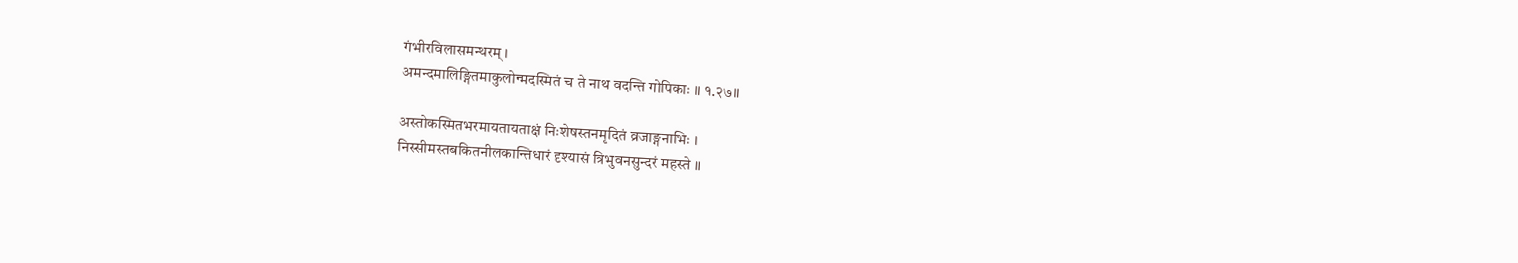गंभीरविलासमन्थरम् ।
अमन्दमालिङ्गितमाकुलोन्मदस्मितं च ते नाथ वदन्ति गोपिकाः ॥ १.२७॥

अस्तोकस्मितभरमायतायताक्षं निःशेषस्तनमृदितं व्रजाङ्गनाभिः ।
निस्सीमस्तबकितनीलकान्तिधारं दृश्यासं त्रिभुवनसुन्दरं महस्ते ॥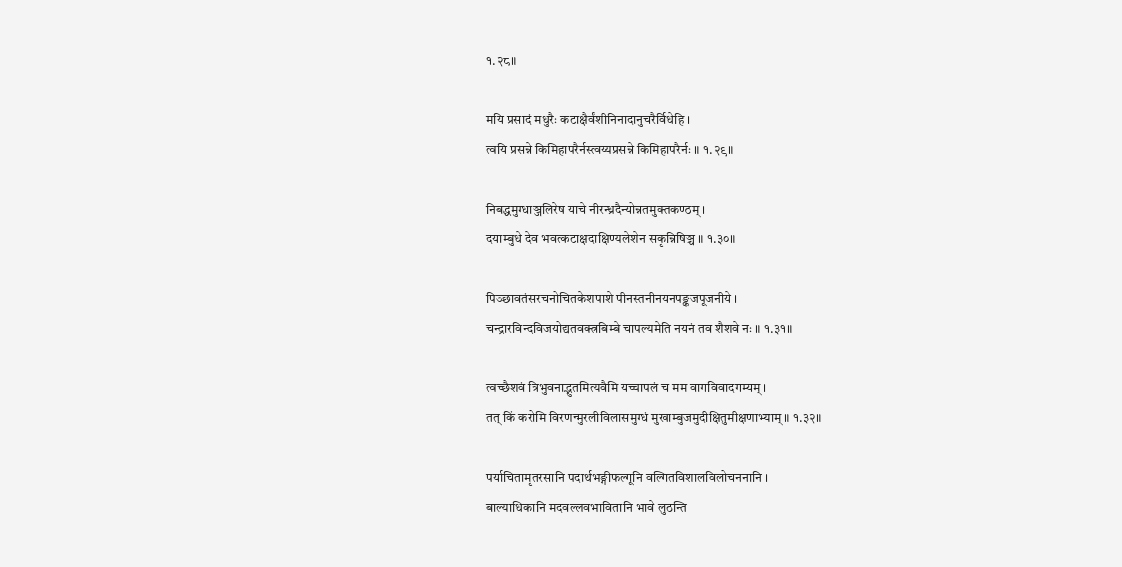१.२८॥

मयि प्रसादं मधुरैः कटाक्षैर्वंशीनिनादानुचरैर्विधेहि ।
त्वयि प्रसन्ने किमिहापरैर्नस्त्वय्यप्रसन्ने किमिहापरैर्नः ॥ १.२९॥

निबद्धमुग्धाञ्जलिरेष याचे नीरन्ध्रदैन्योन्नतमुक्तकण्ठम् ।
दयाम्बुधे देव भवत्कटाक्षदाक्षिण्यलेशेन सकृन्निषिञ्च ॥ १.३०॥

पिञ्छावतंसरचनोचितकेशपाशे पीनस्तनीनयनपङ्कजपूजनीये ।
चन्द्रारविन्दविजयोद्यतवक्त्रबिम्बे चापल्यमेति नयनं तव शैशवे नः ॥ १.३१॥

त्वच्छैशवं त्रिभुवनाद्भुतमित्यवैमि यच्चापलं च मम वागविवादगम्यम् ।
तत् किं करोमि विरणन्मुरलीविलासमुग्धं मुखाम्बुजमुदीक्षितुमीक्षणाभ्याम् ॥ १.३२॥

पर्याचितामृतरसानि पदार्थभङ्गीफल्गूनि वल्गितविशालविलोचननानि ।
बाल्याधिकानि मदवल्लवभावितानि भावे लुठन्ति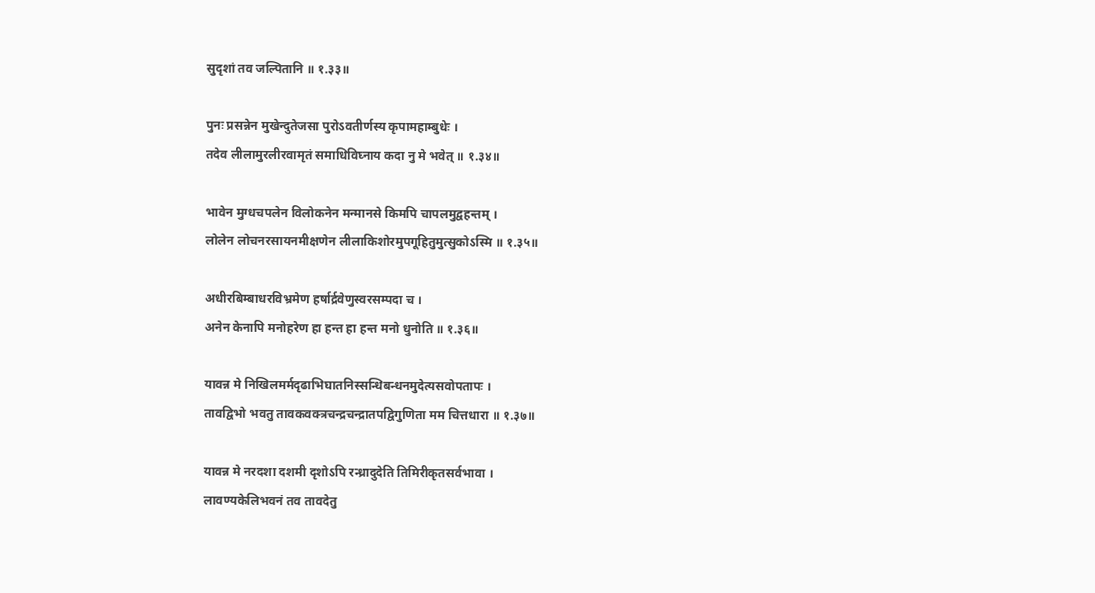सुदृशां तव जल्पितानि ॥ १.३३॥

पुनः प्रसन्नेन मुखेन्दुतेजसा पुरोऽवतीर्णस्य कृपामहाम्बुधेः ।
तदेव लीलामुरलीरवामृतं समाधिविघ्नाय कदा नु मे भवेत् ॥ १.३४॥

भावेन मुग्धचपलेन विलोकनेन मन्मानसे किमपि चापलमुद्वहन्तम् ।
लोलेन लोचनरसायनमीक्षणेन लीलाकिशोरमुपगूहितुमुत्सुकोऽस्मि ॥ १.३५॥

अधीरबिम्बाधरविभ्रमेण हर्षार्द्रवेणुस्वरसम्पदा च ।
अनेन केनापि मनोहरेण हा हन्त हा हन्त मनो धुनोति ॥ १.३६॥

यावन्न मे निखिलमर्मदृढाभिघातनिस्सन्धिबन्धनमुदेत्यसवोपतापः ।
तावद्विभो भवतु तावकवक्त्रचन्द्रचन्द्रातपद्विगुणिता मम चित्तधारा ॥ १.३७॥

यावन्न मे नरदशा दशमी दृशोऽपि रन्ध्रादुदेति तिमिरीकृतसर्वभावा ।
लावण्यकेलिभवनं तव तावदेतु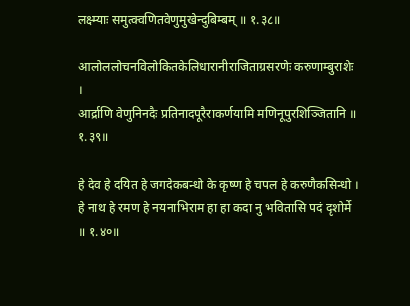लक्ष्म्याः समुत्क्वणितवेणुमुखेन्दुबिम्बम् ॥ १.३८॥

आलोललोचनविलोकितकेलिधारानीराजिताग्रसरणेः करुणाम्बुराशेः ।
आर्द्राणि वेणुनिनदैः प्रतिनादपूरैराकर्णयामि मणिनूपुरशिञ्जितानि ॥ १.३९॥

हे देव हे दयित हे जगदेकबन्धो के कृष्ण हे चपल हे करुणैकसिन्धो ।
हे नाथ हे रमण हे नयनाभिराम हा हा कदा नु भवितासि पदं दृशोर्मे ॥ १.४०॥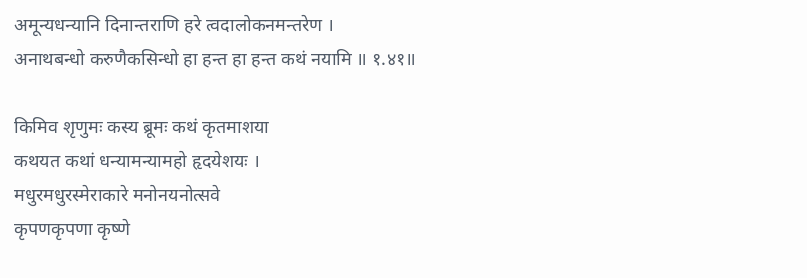अमून्यधन्यानि दिनान्तराणि हरे त्वदालोकनमन्तरेण ।
अनाथबन्धो करुणैकसिन्धो हा हन्त हा हन्त कथं नयामि ॥ १.४१॥

किमिव श‍ृणुमः कस्य ब्रूमः कथं कृतमाशया
कथयत कथां धन्यामन्यामहो हृदयेशयः ।
मधुरमधुरस्मेराकारे मनोनयनोत्सवे
कृपणकृपणा कृष्णे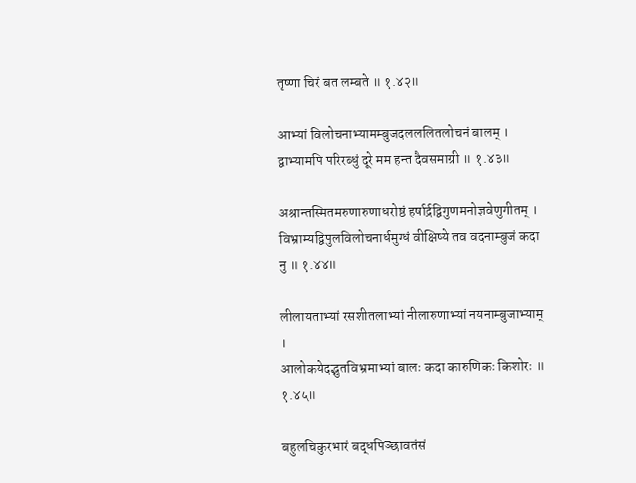तृष्णा चिरं बत लम्बते ॥ १.४२॥

आभ्यां विलोचनाभ्यामम्बुजदलललितलोचनं बालम् ।
द्वाभ्यामपि परिरब्धुं दूरे मम हन्त दैवसमाग्री ॥ १.४३॥

अश्रान्तस्मितमरुणारुणाधरोष्ठं हर्षार्द्रद्विगुणमनोज्ञवेणुगीतम् ।
विभ्राम्यद्विपुलविलोचनार्धमुग्धं वीक्षिष्ये तव वदनाम्बुजं कदा नु ॥ १.४४॥

लीलायताभ्यां रसशीतलाभ्यां नीलारुणाभ्यां नयनाम्बुजाभ्याम् ।
आलोकयेदद्भुतविभ्रमाभ्यां बालः कदा कारुणिकः किशोरः ॥ १.४५॥

बहुलचिकुरभारं बद्धपिञ्छावतंसं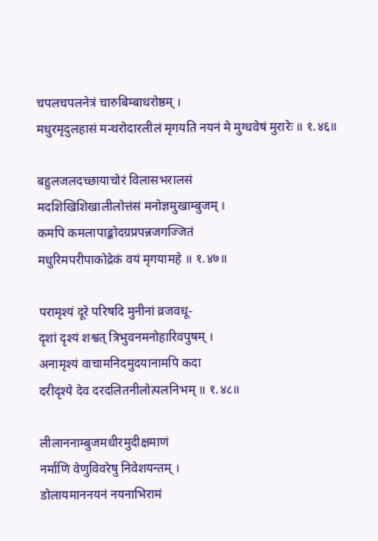चपलचपलनेत्रं चारुबिम्बाधरोष्ठम् ।
मधुरमृदुलहासं मन्थरोदारलीलं मृगयति नयनं मे मुग्धवेषं मुरारेः ॥ १.४६॥

बहुलजलदच्छायाचोरं विलासभरालसं
मदशिखिशिखालीलोत्तंसं मनोज्ञमुखाम्बुजम् ।
कमपि कमलापाङ्कोदग्रप्रपन्नजगज्जितं
मधुरिमपरीपाकोद्रेकं वयं मृगयामहे ॥ १.४७॥

परामृश्यं दूरे परिषदि मुनीनां व्रजवधू-
दृशां दृश्यं शश्वत् त्रिभुवनमनोहारिवपुषम् ।
अनामृश्यं वाचामनिदमुदयानामपि कदा
दरीदृश्ये देव दरदलितनीलोत्पलनिभम् ॥ १.४८॥

लीलाननाम्बुजमधीरमुदीक्षमाणं
नर्माणि वेणुविवरेषु निवेशयन्तम् ।
डोलायमाननयनं नयनाभिरामं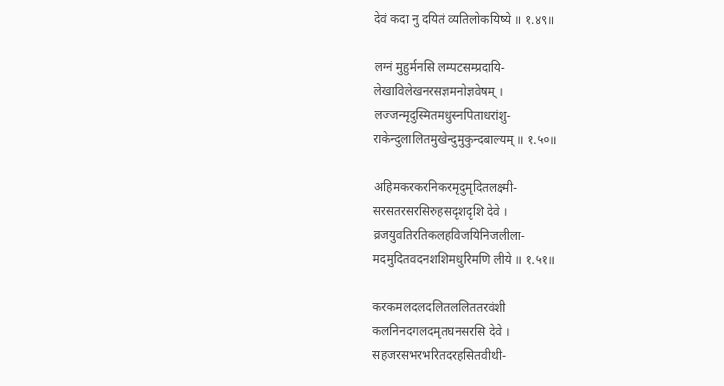देवं कदा नु दयितं व्यतिलोकयिष्ये ॥ १.४९॥

लग्नं मुहुर्मनसि लम्पटसम्प्रदायि-
लेखाविलेखनरसज्ञमनोज्ञवेषम् ।
लज्जन्मृदुस्मितमधुस्नपिताधरांशु-
राकेन्दुलालितमुखेन्दुमुकुन्दबाल्यम् ॥ १.५०॥

अहिमकरकरनिकरमृदुमृदितलक्ष्मी-
सरसतरसरसिरुहसदृशदृशि देवे ।
व्रजयुवतिरतिकलहविजयिनिजलीला-
मदमुदितवदनशशिमधुरिमणि लीये ॥ १.५१॥

करकमलदलदलितललिततरवंशी
कलनिनदगलदमृतघनसरसि देवे ।
सहजरसभरभरितदरहसितवीथी-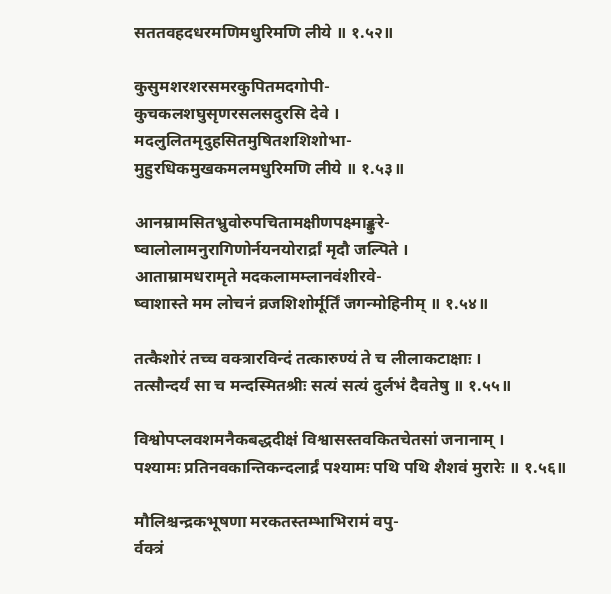सततवहदधरमणिमधुरिमणि लीये ॥ १.५२॥

कुसुमशरशरसमरकुपितमदगोपी-
कुचकलशघुसृणरसलसदुरसि देवे ।
मदलुलितमृदुहसितमुषितशशिशोभा-
मुहुरधिकमुखकमलमधुरिमणि लीये ॥ १.५३॥

आनम्रामसितभ्रुवोरुपचितामक्षीणपक्ष्माङ्कुरे-
ष्वालोलामनुरागिणोर्नयनयोरार्द्रां मृदौ जल्पिते ।
आताम्रामधरामृते मदकलामम्लानवंशीरवे-
ष्वाशास्ते मम लोचनं व्रजशिशोर्मूर्तिं जगन्मोहिनीम् ॥ १.५४॥

तत्कैशोरं तच्च वक्त्रारविन्दं तत्कारुण्यं ते च लीलाकटाक्षाः ।
तत्सौन्दर्यं सा च मन्दस्मितश्रीः सत्यं सत्यं दुर्लभं दैवतेषु ॥ १.५५॥

विश्वोपप्लवशमनैकबद्धदीक्षं विश्वासस्तवकितचेतसां जनानाम् ।
पश्यामः प्रतिनवकान्तिकन्दलार्द्रं पश्यामः पथि पथि शैशवं मुरारेः ॥ १.५६॥

मौलिश्चन्द्रकभूषणा मरकतस्तम्भाभिरामं वपु-
र्वक्त्रं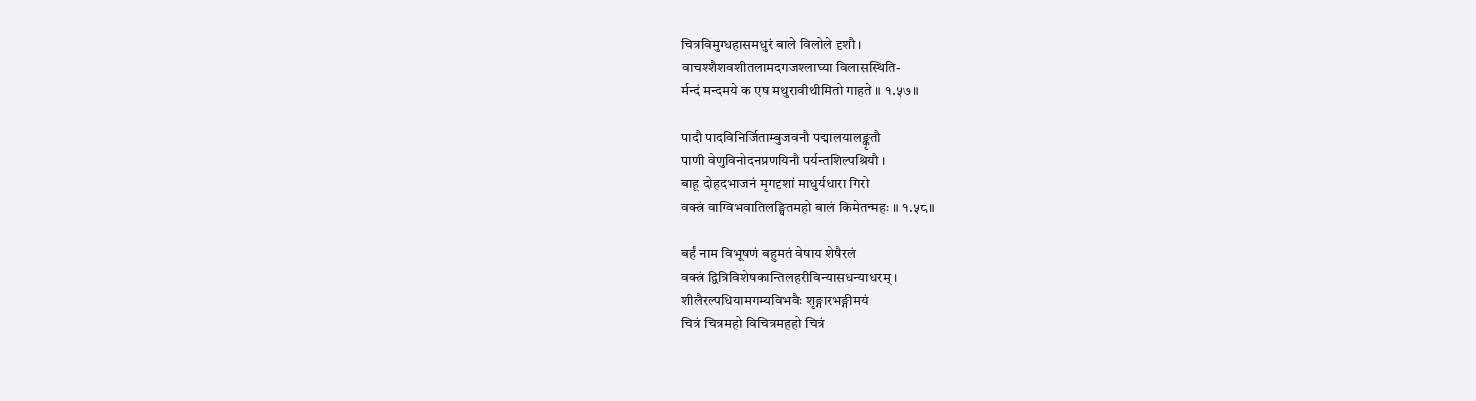चित्रविमुग्धहासमधुरं बाले विलोले दृशौ ।
वाचश्शैशवशीतलामदगजश्लाघ्या विलासस्थिति-
र्मन्दं मन्दमये क एष मथुरावीथीमितो गाहते ॥ १.५७॥

पादौ पादविनिर्जिताम्बुजवनौ पद्मालयालङ्कृतौ
पाणी वेणुविनोदनप्रणयिनौ पर्यन्तशिल्पश्रियौ ।
बाहू दोहदभाजनं मृगदृशां माधुर्यधारा गिरो
वक्त्रं वाग्विभवातिलङ्घितमहो बालं किमेतन्महः ॥ १.५८॥

बर्हं नाम विभूषणं बहुमतं वेषाय शेषैरलं
वक्त्रं द्वित्रिविशेषकान्तिलहरीविन्यासधन्याधरम् ।
शीलैरल्पधियामगम्यविभवैः श‍ृङ्गारभङ्गीमयं
चित्रं चित्रमहो विचित्रमहहो चित्रं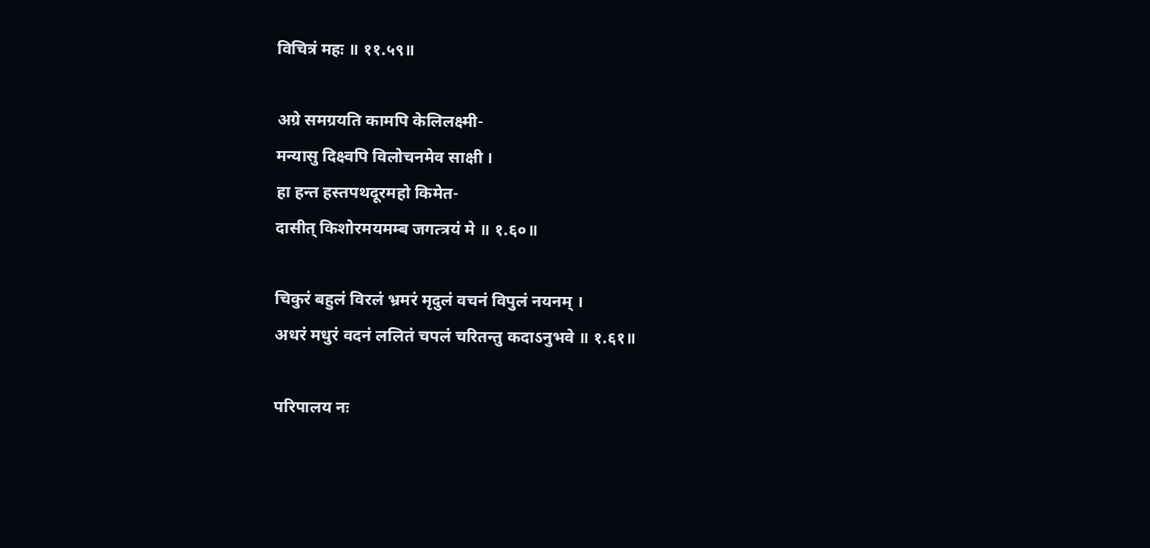विचित्रं महः ॥ ११.५९॥

अग्रे समग्रयति कामपि केलिलक्ष्मी-
मन्यासु दिक्ष्वपि विलोचनमेव साक्षी ।
हा हन्त हस्तपथदूरमहो किमेत-
दासीत् किशोरमयमम्ब जगत्त्रयं मे ॥ १.६०॥

चिकुरं बहुलं विरलं भ्रमरं मृदुलं वचनं विपुलं नयनम् ।
अधरं मधुरं वदनं ललितं चपलं चरितन्तु कदाऽनुभवे ॥ १.६१॥

परिपालय नः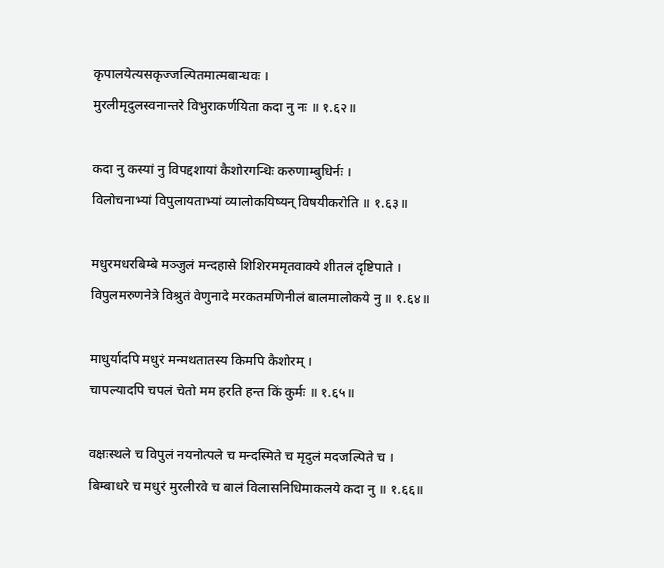कृपालयेत्यसकृज्जल्पितमात्मबान्धवः ।
मुरलीमृदुलस्वनान्तरे विभुराकर्णयिता कदा नु नः ॥ १.६२॥

कदा नु कस्यां नु विपद्दशायां कैशोरगन्धिः करुणाम्बुधिर्नः ।
विलोचनाभ्यां विपुलायताभ्यां व्यालोकयिष्यन् विषयीकरोति ॥ १.६३॥

मधुरमधरबिम्बे मञ्जुलं मन्दहासे शिशिरममृतवाक्ये शीतलं दृष्टिपाते ।
विपुलमरुणनेत्रे विश्रुतं वेणुनादे मरकतमणिनीलं बालमालोकये नु ॥ १.६४॥

माधुर्यादपि मधुरं मन्मथतातस्य किमपि कैशोरम् ।
चापल्यादपि चपलं चेतो मम हरति हन्त किं कुर्मः ॥ १.६५॥

वक्षःस्थले च विपुलं नयनोत्पले च मन्दस्मिते च मृदुलं मदजल्पिते च ।
बिम्बाधरे च मधुरं मुरलीरवे च बालं विलासनिधिमाकलये कदा नु ॥ १.६६॥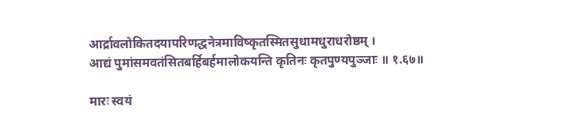आर्द्रावलोकितदयापरिणद्धनेत्रमाविष्कृतस्मितसुधामधुराधरोष्ठम् ।
आद्यं पुमांसमवतंसितबर्हिबर्हमालोकयन्ति कृतिनः कृतपुण्यपुञ्जाः ॥ १.६७॥

मारः स्वयं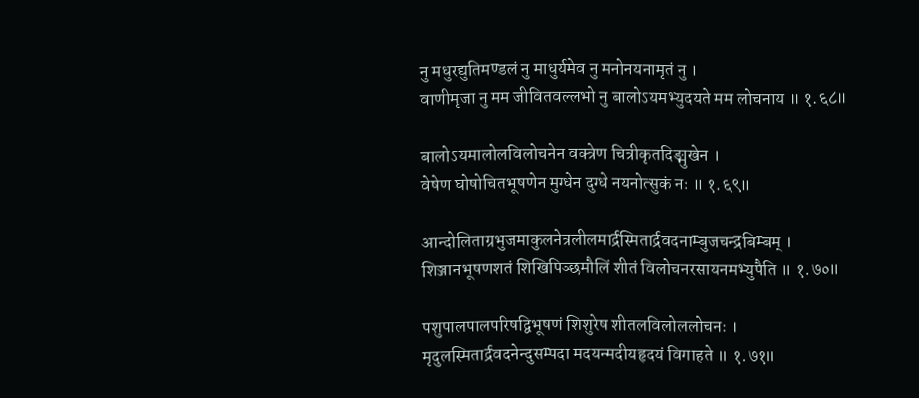नु मधुरद्युतिमण्डलं नु माधुर्यमेव नु मनोनयनामृतं नु ।
वाणीमृजा नु मम जीवितवल्लभो नु बालोऽयमभ्युदयते मम लोचनाय ॥ १.६८॥

बालोऽयमालोलविलोचनेन वक्त्रेण चित्रीकृतदिङ्मुखेन ।
वेषेण घोषोचितभूषणेन मुग्धेन दुग्धे नयनोत्सुकं नः ॥ १.६९॥

आन्दोलिताग्रभुजमाकुलनेत्रलीलमार्द्रस्मितार्द्रवदनाम्बुजचन्द्रबिम्बम् ।
शिञ्जानभूषणशतं शिखिपिञ्छमौलिं शीतं विलोचनरसायनमभ्युपैति ॥ १.७०॥

पशुपालपालपरिषद्विभूषणं शिशुरेष शीतलविलोललोचनः ।
मृदुलस्मितार्द्रवदनेन्दुसम्पदा मदयन्मदीयहृदयं विगाहते ॥ १.७१॥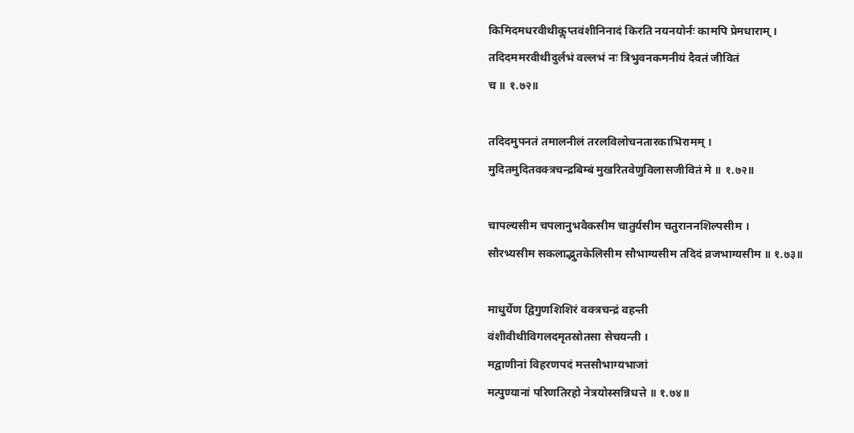किमिदमधरवीथीकॢप्तवंशीनिनादं किरति नयनयोर्नः कामपि प्रेमधाराम् ।
तदिदममरवीथीदुर्लभं वल्लभं नः त्रिभुवनकमनीयं दैवतं जीवितं
च ॥ १.७२॥

तदिदमुपनतं तमालनीलं तरलविलोचनतारकाभिरामम् ।
मुदितमुदितवक्त्रचन्द्रबिम्बं मुखरितवेणुविलासजीवितं मे ॥ १.७२॥

चापल्यसीम चपलानुभवैकसीम चातुर्यसीम चतुराननशिल्पसीम ।
सौरभ्यसीम सकलाद्भुतकेलिसीम सौभाग्यसीम तदिदं व्रजभाग्यसीम ॥ १.७३॥

माधुर्येण द्विगुणशिशिरं वक्त्रचन्द्रं वहन्ती
वंशीवीथीविगलदमृतस्रोतसा सेचयन्ती ।
मद्वाणीनां विहरणपदं मत्तसौभाग्यभाजां
मत्पुण्यानां परिणतिरहो नेत्रयोस्सन्निधत्ते ॥ १.७४॥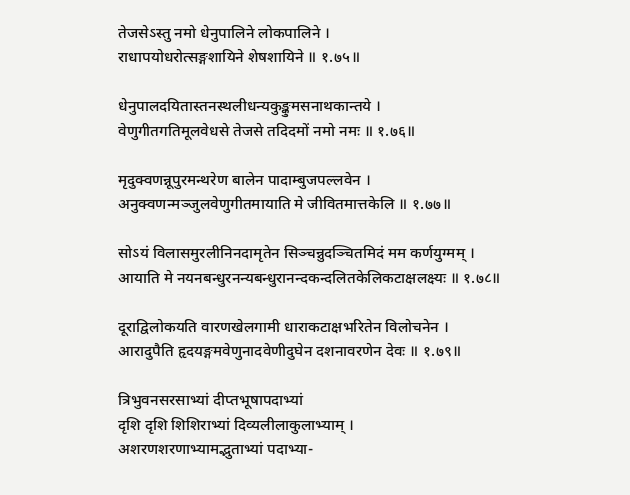तेजसेऽस्तु नमो धेनुपालिने लोकपालिने ।
राधापयोधरोत्सङ्गशायिने शेषशायिने ॥ १.७५॥

धेनुपालदयितास्तनस्थलीधन्यकुङ्कुमसनाथकान्तये ।
वेणुगीतगतिमूलवेधसे तेजसे तदिदमों नमो नमः ॥ १.७६॥

मृदुक्वणन्नूपुरमन्थरेण बालेन पादाम्बुजपल्लवेन ।
अनुक्वणन्मञ्जुलवेणुगीतमायाति मे जीवितमात्तकेलि ॥ १.७७॥

सोऽयं विलासमुरलीनिनदामृतेन सिञ्चन्नुदञ्चितमिदं मम कर्णयुग्मम् ।
आयाति मे नयनबन्धुरनन्यबन्धुरानन्दकन्दलितकेलिकटाक्षलक्ष्यः ॥ १.७८॥

दूराद्विलोकयति वारणखेलगामी धाराकटाक्षभरितेन विलोचनेन ।
आरादुपैति हृदयङ्गमवेणुनादवेणीदुघेन दशनावरणेन देवः ॥ १.७९॥

त्रिभुवनसरसाभ्यां दीप्तभूषापदाभ्यां
दृशि दृशि शिशिराभ्यां दिव्यलीलाकुलाभ्याम् ।
अशरणशरणाभ्यामद्भुताभ्यां पदाभ्या-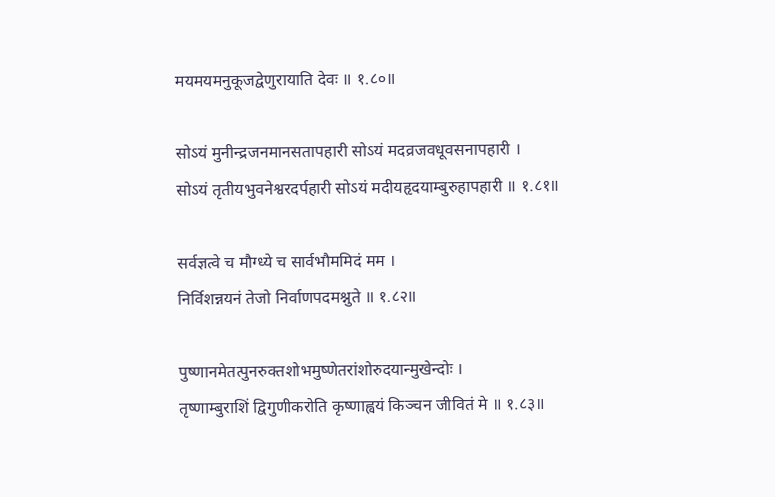मयमयमनुकूजद्वेणुरायाति देवः ॥ १.८०॥

सोऽयं मुनीन्द्रजनमानसतापहारी सोऽयं मदव्रजवधूवसनापहारी ।
सोऽयं तृतीयभुवनेश्वरदर्पहारी सोऽयं मदीयहृदयाम्बुरुहापहारी ॥ १.८१॥

सर्वज्ञत्वे च मौग्ध्ये च सार्वभौममिदं मम ।
निर्विशन्नयनं तेजो निर्वाणपदमश्नुते ॥ १.८२॥

पुष्णानमेतत्पुनरुक्तशोभमुष्णेतरांशोरुदयान्मुखेन्दोः ।
तृष्णाम्बुराशिं द्विगुणीकरोति कृष्णाह्वयं किञ्चन जीवितं मे ॥ १.८३॥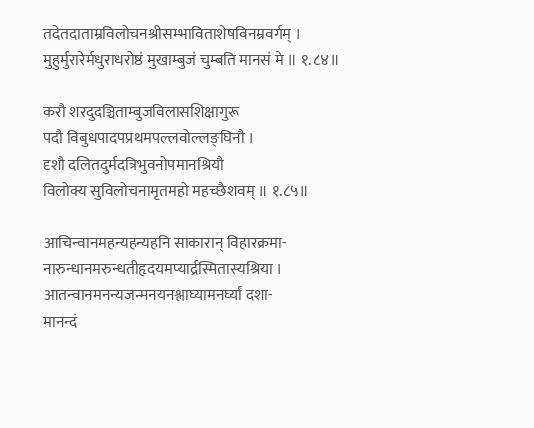तदेतदाताम्रविलोचनश्रीसम्भाविताशेषविनम्रवर्गम् ।
मुहुर्मुरारेर्मधुराधरोष्ठं मुखाम्बुजं चुम्बति मानसं मे ॥ १.८४॥

करौ शरदुदञ्चिताम्बुजविलासशिक्षागुरू
पदौ विबुधपादपप्रथमपल्लवोल्लङ्घिनौ ।
दृशौ दलितदुर्मदत्रिभुवनोपमानश्रियौ
विलोक्य सुविलोचनामृतमहो महच्छैशवम् ॥ १.८५॥

आचिन्वानमहन्यहन्यहनि साकारान् विहारक्रमा-
नारुन्धानमरुन्धतीहृदयमप्यार्द्रस्मितास्यश्रिया ।
आतन्वानमनन्यजन्मनयनश्लाघ्यामनर्घ्यां दशा-
मानन्दं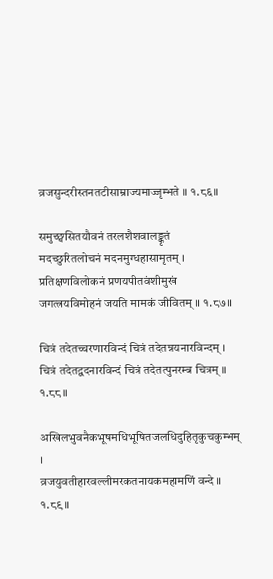व्रजसुन्दरीस्तनतटीसाम्राज्यमाज्जृम्भते ॥ १.८६॥

समुच्छ्वसितयौवनं तरलशैशवालङ्कृतं
मदच्छुरितलोचनं मदनमुग्धहासामृतम् ।
प्रतिक्षणविलोकनं प्रणयपीतवंशीमुखं
जगत्त्रयविमोहनं जयति मामकं जीवितम् ॥ १.८७॥

चित्रं तदेतच्चरणारविन्दं चित्रं तदेतन्नयनारविन्दम् ।
चित्रं तदेतद्वदनारविन्दं चित्रं तदेतत्पुनरम्ब चित्रम् ॥ १.८८॥

अखिलभुवनैकभूषमधिभूषितजलधिदुहितृकुचकुम्भम् ।
व्रजयुवतीहारवल्लीमरकतनायकमहामणिं वन्दे ॥ १.८९॥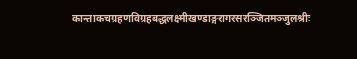कान्ताकचग्रहणविग्रहबद्धलक्ष्मीखण्डाङ्गरागरसरञ्जितमञ्जुलश्रीः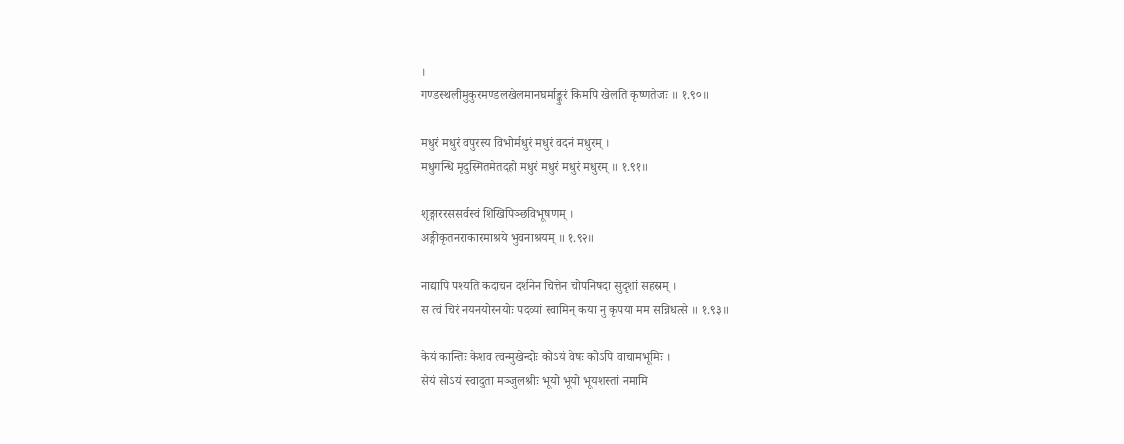।
गण्डस्थलीमुकुरमण्डलखेलमानघर्माङ्कुरं किमपि खेलति कृष्णतेजः ॥ १.९०॥

मधुरं मधुरं वपुरस्य विभोर्मधुरं मधुरं वदनं मधुरम् ।
मधुगन्धि मृदुस्मितमेतदहो मधुरं मधुरं मधुरं मधुरम् ॥ १.९१॥

श‍ृङ्गाररससर्वस्वं शिखिपिञ्छविभूषणम् ।
अङ्गीकृतनराकारमाश्रये भुवनाश्रयम् ॥ १.९२॥

नाद्यापि पश्यति कदाचन दर्शनेन चित्तेन चोपनिषदा सुदृशां सहस्रम् ।
स त्वं चिरं नयनयोरनयोः पदव्यां स्वामिन् कया नु कृपया मम सन्निधत्से ॥ १.९३॥

केयं कान्तिः केशव त्वन्मुखेन्दोः कोऽयं वेषः कोऽपि वाचामभूमिः ।
सेयं सोऽयं स्वादुता मञ्जुलश्रीः भूयो भूयो भूयशस्तां नमामि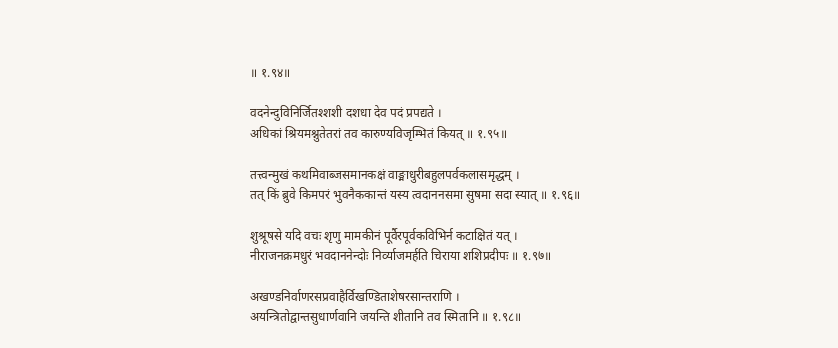॥ १.९४॥

वदनेन्दुविनिर्जितश्शशी दशधा देव पदं प्रपद्यते ।
अधिकां श्रियमश्नुतेतरां तव कारुण्यविजृम्भितं कियत् ॥ १.९५॥

तत्त्वन्मुखं कथमिवाब्जसमानकक्षं वाङ्माधुरीबहुलपर्वकलासमृद्धम् ।
तत् किं ब्रुवे किमपरं भुवनैककान्तं यस्य त्वदाननसमा सुषमा सदा स्यात् ॥ १.९६॥

शुश्रूषसे यदि वचः श‍ृणु मामकीनं पूर्वैरपूर्वकविभिर्न कटाक्षितं यत् ।
नीराजनक्रमधुरं भवदाननेन्दोः निर्व्याजमर्हति चिराया शशिप्रदीपः ॥ १.९७॥

अखण्डनिर्वाणरसप्रवाहैर्विखण्डिताशेषरसान्तराणि ।
अयन्त्रितोद्वान्तसुधार्णवानि जयन्ति शीतानि तव स्मितानि ॥ १.९८॥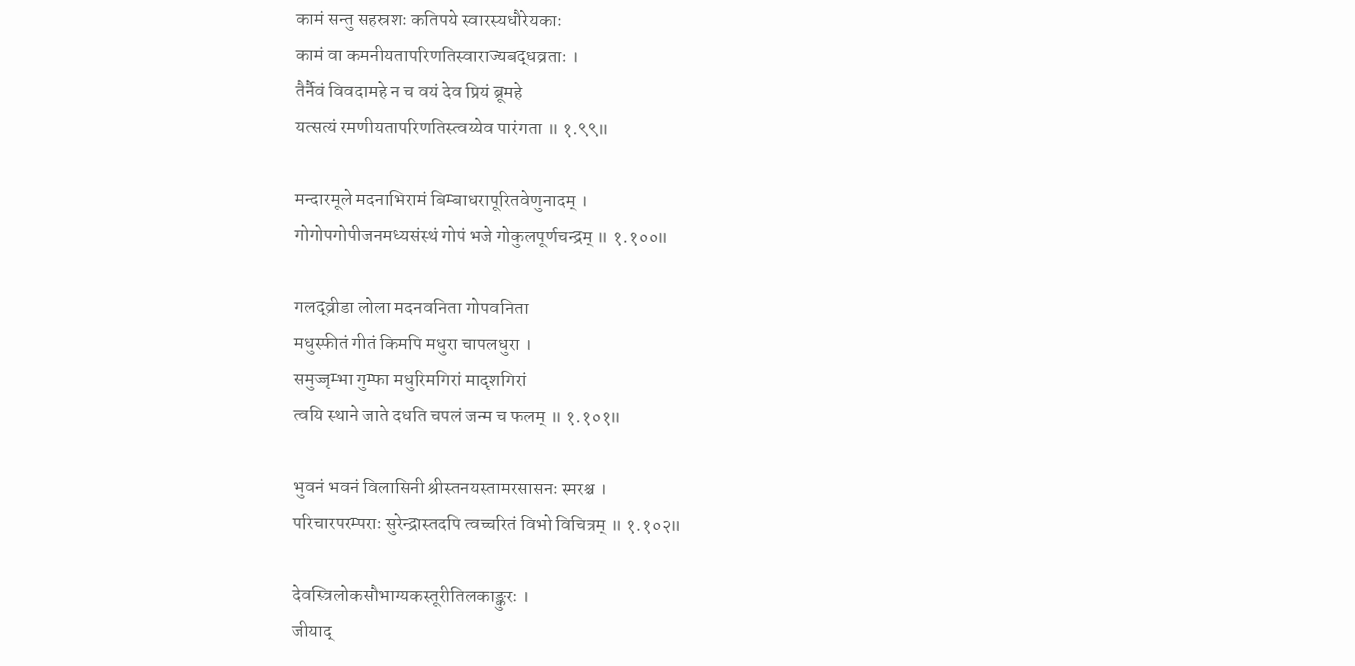कामं सन्तु सहस्रशः कतिपये स्वारस्यधौरेयकाः
कामं वा कमनीयतापरिणतिस्वाराज्यबद्धव्रताः ।
तैर्नैवं विवदामहे न च वयं देव प्रियं ब्रूमहे
यत्सत्यं रमणीयतापरिणतिस्त्वय्येव पारंगता ॥ १.९९॥

मन्दारमूले मदनाभिरामं बिम्बाधरापूरितवेणुनादम् ।
गोगोपगोपीजनमध्यसंस्थं गोपं भजे गोकुलपूर्णचन्द्रम् ॥ १.१००॥

गलद्व्रीडा लोला मदनवनिता गोपवनिता
मधुस्फीतं गीतं किमपि मधुरा चापलधुरा ।
समुज्जृम्भा गुम्फा मधुरिमगिरां मादृशगिरां
त्वयि स्थाने जाते दधति चपलं जन्म च फलम् ॥ १.१०१॥

भुवनं भवनं विलासिनी श्रीस्तनयस्तामरसासनः स्मरश्च ।
परिचारपरम्पराः सुरेन्द्रास्तदपि त्वच्चरितं विभो विचित्रम् ॥ १.१०२॥

देवस्त्रिलोकसौभाग्यकस्तूरीतिलकाङ्कुरः ।
जीयाद्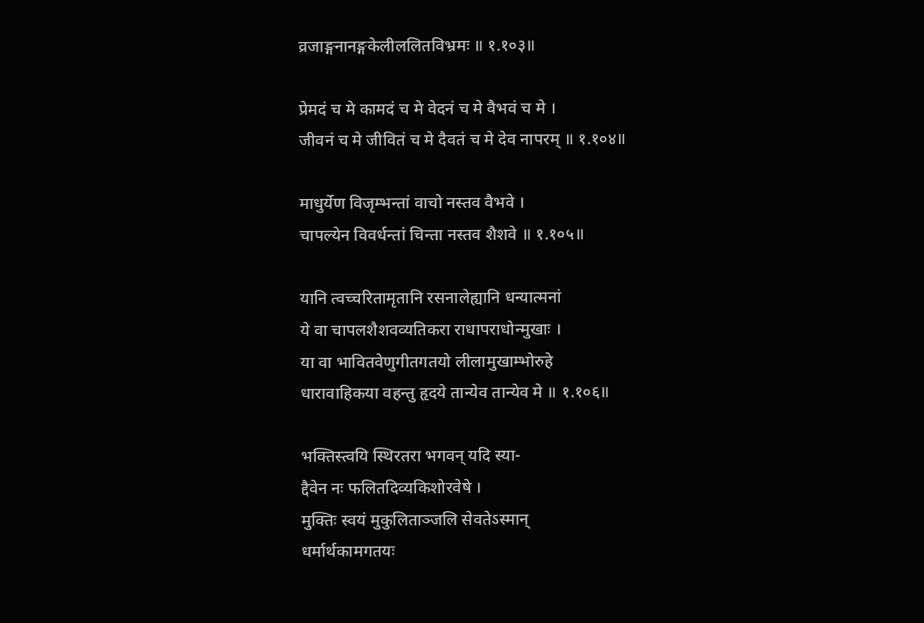व्रजाङ्गनानङ्गकेलीललितविभ्रमः ॥ १.१०३॥

प्रेमदं च मे कामदं च मे वेदनं च मे वैभवं च मे ।
जीवनं च मे जीवितं च मे दैवतं च मे देव नापरम् ॥ १.१०४॥

माधुर्येण विजृम्भन्तां वाचो नस्तव वैभवे ।
चापल्येन विवर्धन्तां चिन्ता नस्तव शैशवे ॥ १.१०५॥

यानि त्वच्चरितामृतानि रसनालेह्यानि धन्यात्मनां
ये वा चापलशैशवव्यतिकरा राधापराधोन्मुखाः ।
या वा भावितवेणुगीतगतयो लीलामुखाम्भोरुहे
धारावाहिकया वहन्तु हृदये तान्येव तान्येव मे ॥ १.१०६॥

भक्तिस्त्वयि स्थिरतरा भगवन् यदि स्या-
द्दैवेन नः फलितदिव्यकिशोरवेषे ।
मुक्तिः स्वयं मुकुलिताञ्जलि सेवतेऽस्मान्
धर्मार्थकामगतयः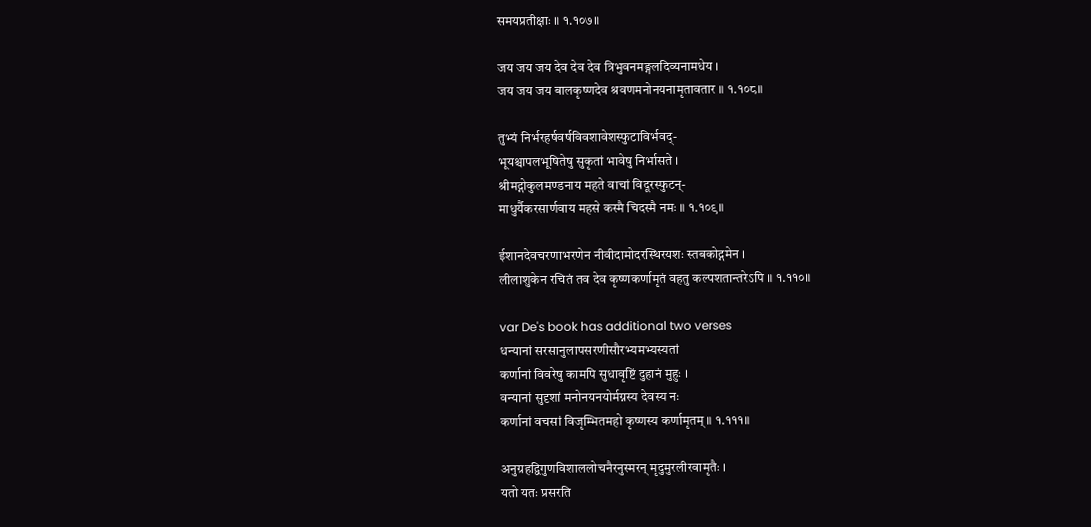समयप्रतीक्षाः ॥ १.१०७॥

जय जय जय देव देव देव त्रिभुवनमङ्गलदिव्यनामधेय ।
जय जय जय बालकृष्णदेव श्रवणमनोनयनामृतावतार ॥ १.१०८॥

तुभ्यं निर्भरहर्षवर्षविवशावेशस्फुटाविर्भवद्-
भूयश्चापलभूषितेषु सुकृतां भावेषु निर्भासते ।
श्रीमद्गोकुलमण्डनाय महते वाचां विदूरस्फुटन्-
माधुर्यैकरसार्णवाय महसे कस्मै चिदस्मै नमः ॥ १.१०९॥

ईशानदेवचरणाभरणेन नीवीदामोदरस्थिरयशः स्तबकोद्गमेन ।
लीलाशुकेन रचितं तव देव कृष्णकर्णामृतं वहतु कल्पशतान्तरेऽपि ॥ १.११०॥

var De's book has additional two verses
धन्यानां सरसानुलापसरणीसौरभ्यमभ्यस्यतां
कर्णानां विवरेषु कामपि सुधावृष्टिं दुहानं मुहुः ।
वन्यानां सुदृशां मनोनयनयोर्मग्नस्य देवस्य नः
कर्णानां वचसां विजृम्भितमहो कृष्णस्य कर्णामृतम् ॥ १.१११॥

अनुग्रहद्विगुणविशाललोचनैरनुस्मरन् मृदुमुरलीरवामृतैः ।
यतो यतः प्रसरति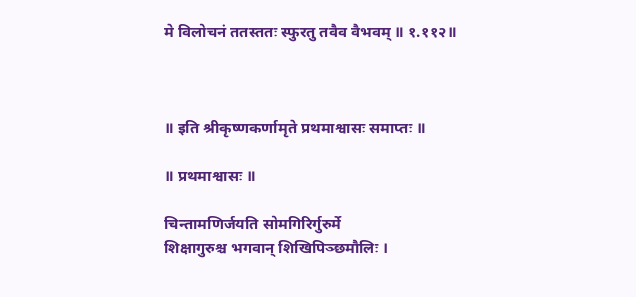मे विलोचनं ततस्ततः स्फुरतु तवैव वैभवम् ॥ १.११२॥



॥ इति श्रीकृष्णकर्णामृते प्रथमाश्वासः समाप्तः ॥

॥ प्रथमाश्वासः ॥

चिन्तामणिर्जयति सोमगिरिर्गुरुर्मे
शिक्षागुरुश्च भगवान् शिखिपिञ्छमौलिः ।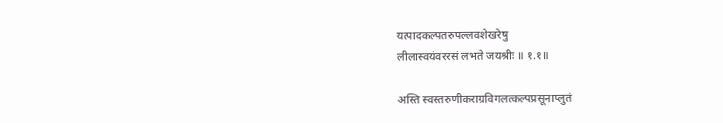यत्पादकल्पतरुपल्लवशेखरेषु
लीलास्वयंवररसं लभते जयश्रीः ॥ १.१॥

अस्ति स्वस्तरुणीकराग्रविगलत्कल्पप्रसूनाप्लुतं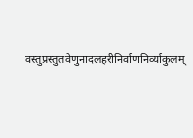वस्तुप्रस्तुतवेणुनादलहरीनिर्वाणनिर्व्याकुलम्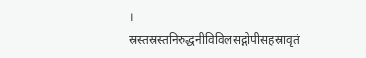।
स्रस्तस्रस्तनिरुद्धनीविविलसद्गोपीसहस्रावृतं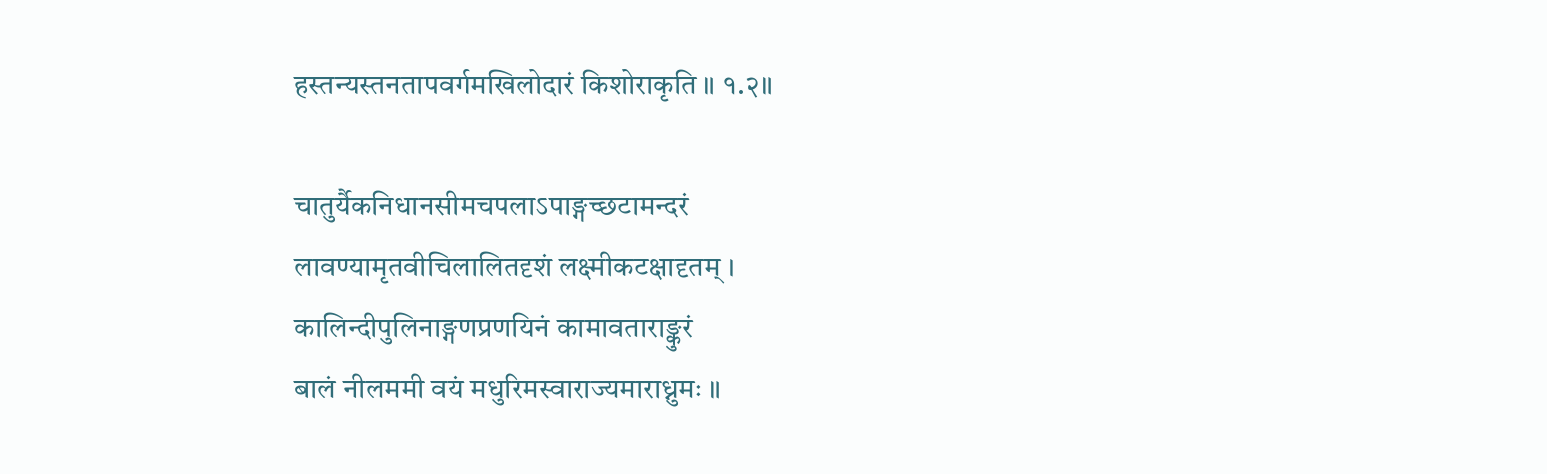हस्तन्यस्तनतापवर्गमखिलोदारं किशोराकृति ॥ १.२॥

चातुर्यैकनिधानसीमचपलाऽपाङ्गच्छटामन्दरं
लावण्यामृतवीचिलालितदृशं लक्ष्मीकटक्षादृतम् ।
कालिन्दीपुलिनाङ्गणप्रणयिनं कामावताराङ्कुरं
बालं नीलममी वयं मधुरिमस्वाराज्यमाराध्नुमः ॥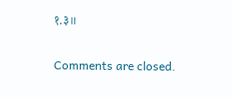१.३॥

Comments are closed.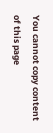You cannot copy content of this page